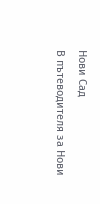Нови Сад
В пътеводителя за Нови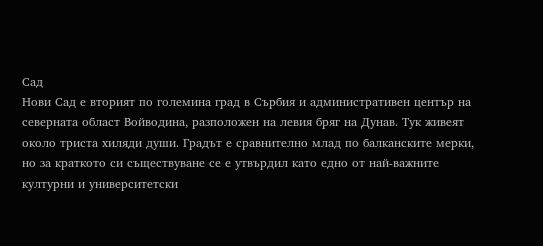Сад
Нови Сад е вторият по големина град в Сърбия и административен център на северната област Войводина, разположен на левия бряг на Дунав. Тук живеят около триста хиляди души. Градът е сравнително млад по балканските мерки, но за краткото си съществуване се е утвърдил като едно от най-важните културни и университетски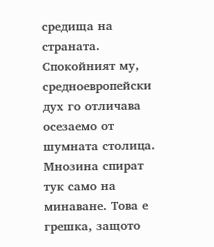средища на страната. Спокойният му, средноевропейски дух го отличава осезаемо от шумната столица.
Мнозина спират тук само на минаване. Това е грешка, защото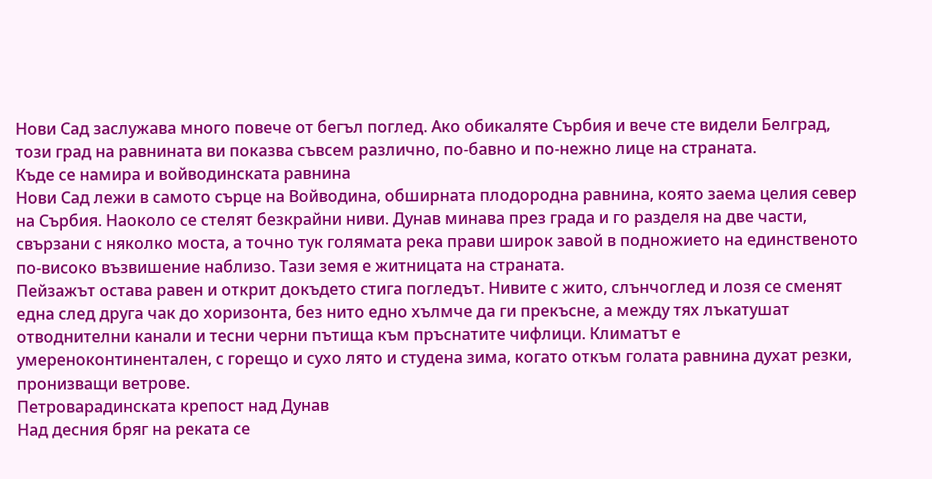Нови Сад заслужава много повече от бегъл поглед. Ако обикаляте Сърбия и вече сте видели Белград, този град на равнината ви показва съвсем различно, по-бавно и по-нежно лице на страната.
Къде се намира и войводинската равнина
Нови Сад лежи в самото сърце на Войводина, обширната плодородна равнина, която заема целия север на Сърбия. Наоколо се стелят безкрайни ниви. Дунав минава през града и го разделя на две части, свързани с няколко моста, а точно тук голямата река прави широк завой в подножието на единственото по-високо възвишение наблизо. Тази земя е житницата на страната.
Пейзажът остава равен и открит докъдето стига погледът. Нивите с жито, слънчоглед и лозя се сменят една след друга чак до хоризонта, без нито едно хълмче да ги прекъсне, а между тях лъкатушат отводнителни канали и тесни черни пътища към пръснатите чифлици. Климатът е умереноконтинентален, с горещо и сухо лято и студена зима, когато откъм голата равнина духат резки, пронизващи ветрове.
Петроварадинската крепост над Дунав
Над десния бряг на реката се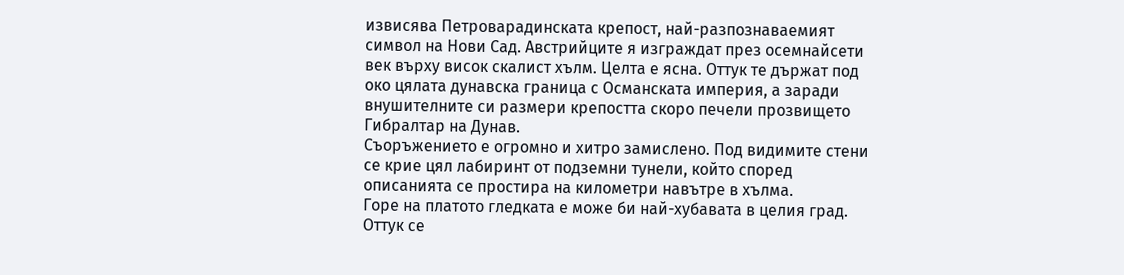извисява Петроварадинската крепост, най-разпознаваемият символ на Нови Сад. Австрийците я изграждат през осемнайсети век върху висок скалист хълм. Целта е ясна. Оттук те държат под око цялата дунавска граница с Османската империя, а заради внушителните си размери крепостта скоро печели прозвището Гибралтар на Дунав.
Съоръжението е огромно и хитро замислено. Под видимите стени се крие цял лабиринт от подземни тунели, който според описанията се простира на километри навътре в хълма.
Горе на платото гледката е може би най-хубавата в целия град. Оттук се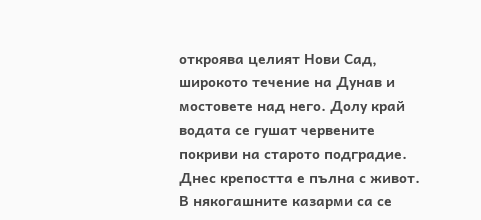откроява целият Нови Сад, широкото течение на Дунав и мостовете над него. Долу край водата се гушат червените покриви на старото подградие.
Днес крепостта е пълна с живот. В някогашните казарми са се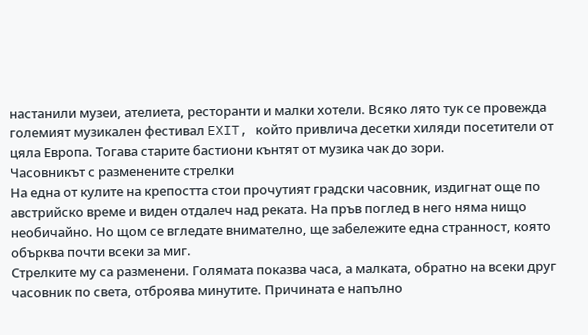настанили музеи, ателиета, ресторанти и малки хотели. Всяко лято тук се провежда големият музикален фестивал EXIT, който привлича десетки хиляди посетители от цяла Европа. Тогава старите бастиони кънтят от музика чак до зори.
Часовникът с разменените стрелки
На една от кулите на крепостта стои прочутият градски часовник, издигнат още по австрийско време и виден отдалеч над реката. На пръв поглед в него няма нищо необичайно. Но щом се вгледате внимателно, ще забележите една странност, която обърква почти всеки за миг.
Стрелките му са разменени. Голямата показва часа, а малката, обратно на всеки друг часовник по света, отброява минутите. Причината е напълно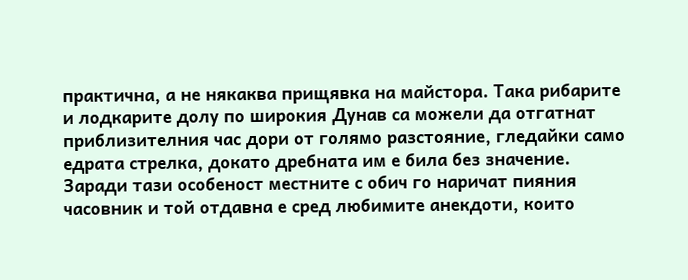практична, а не някаква прищявка на майстора. Така рибарите и лодкарите долу по широкия Дунав са можели да отгатнат приблизителния час дори от голямо разстояние, гледайки само едрата стрелка, докато дребната им е била без значение. Заради тази особеност местните с обич го наричат пияния часовник и той отдавна е сред любимите анекдоти, които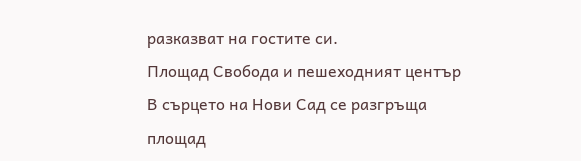разказват на гостите си.
Площад Свобода и пешеходният център
В сърцето на Нови Сад се разгръща площад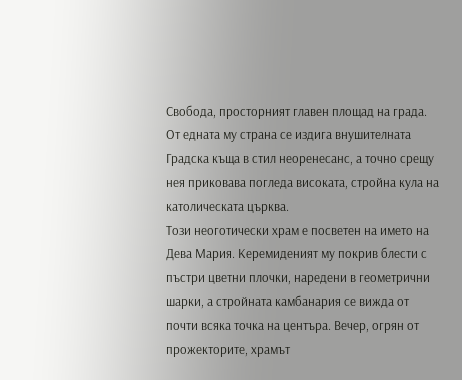Свобода, просторният главен площад на града. От едната му страна се издига внушителната Градска къща в стил неоренесанс, а точно срещу нея приковава погледа високата, стройна кула на католическата църква.
Този неоготически храм е посветен на името на Дева Мария. Керемиденият му покрив блести с пъстри цветни плочки, наредени в геометрични шарки, а стройната камбанария се вижда от почти всяка точка на центъра. Вечер, огрян от прожекторите, храмът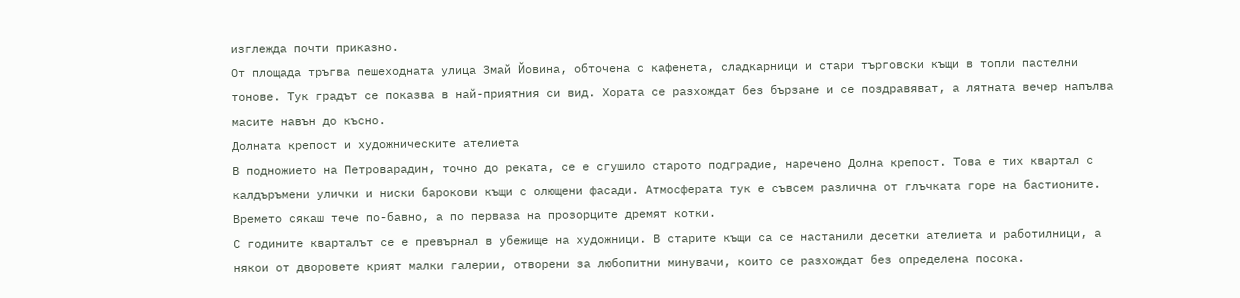изглежда почти приказно.
От площада тръгва пешеходната улица Змай Йовина, обточена с кафенета, сладкарници и стари търговски къщи в топли пастелни тонове. Тук градът се показва в най-приятния си вид. Хората се разхождат без бързане и се поздравяват, а лятната вечер напълва масите навън до късно.
Долната крепост и художническите ателиета
В подножието на Петроварадин, точно до реката, се е сгушило старото подградие, наречено Долна крепост. Това е тих квартал с калдъръмени улички и ниски барокови къщи с олющени фасади. Атмосферата тук е съвсем различна от глъчката горе на бастионите. Времето сякаш тече по-бавно, а по перваза на прозорците дремят котки.
С годините кварталът се е превърнал в убежище на художници. В старите къщи са се настанили десетки ателиета и работилници, а някои от дворовете крият малки галерии, отворени за любопитни минувачи, които се разхождат без определена посока.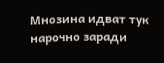Мнозина идват тук нарочно заради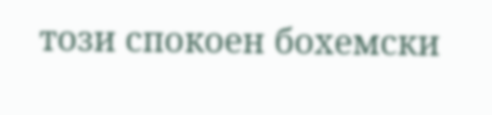този спокоен бохемски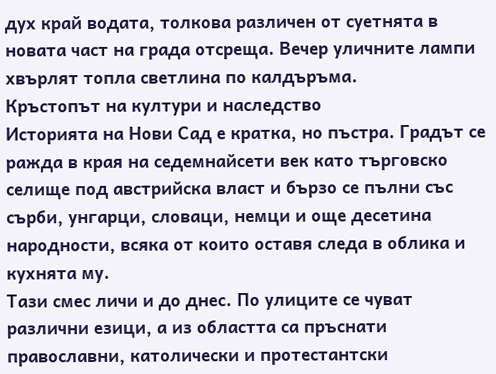дух край водата, толкова различен от суетнята в новата част на града отсреща. Вечер уличните лампи хвърлят топла светлина по калдъръма.
Кръстопът на култури и наследство
Историята на Нови Сад е кратка, но пъстра. Градът се ражда в края на седемнайсети век като търговско селище под австрийска власт и бързо се пълни със сърби, унгарци, словаци, немци и още десетина народности, всяка от които оставя следа в облика и кухнята му.
Тази смес личи и до днес. По улиците се чуват различни езици, а из областта са пръснати православни, католически и протестантски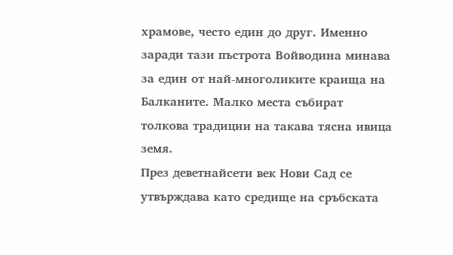храмове, често един до друг. Именно заради тази пъстрота Войводина минава за един от най-многоликите краища на Балканите. Малко места събират толкова традиции на такава тясна ивица земя.
През деветнайсети век Нови Сад се утвърждава като средище на сръбската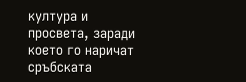култура и просвета, заради което го наричат сръбската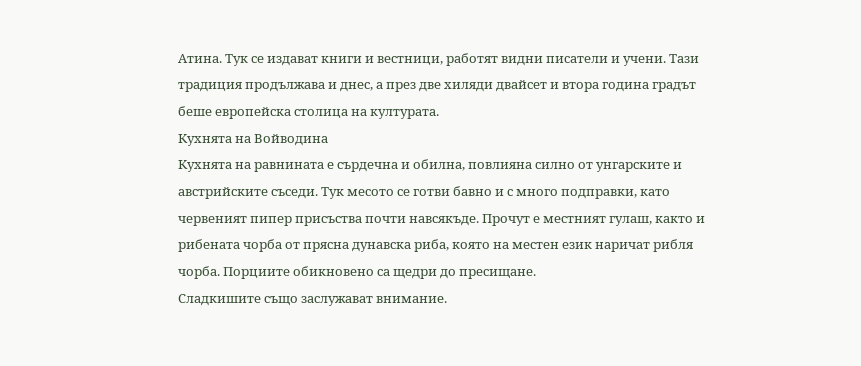Атина. Тук се издават книги и вестници, работят видни писатели и учени. Тази традиция продължава и днес, а през две хиляди двайсет и втора година градът беше европейска столица на културата.
Кухнята на Войводина
Кухнята на равнината е сърдечна и обилна, повлияна силно от унгарските и австрийските съседи. Тук месото се готви бавно и с много подправки, като червеният пипер присъства почти навсякъде. Прочут е местният гулаш, както и рибената чорба от прясна дунавска риба, която на местен език наричат рибля чорба. Порциите обикновено са щедри до пресищане.
Сладкишите също заслужават внимание.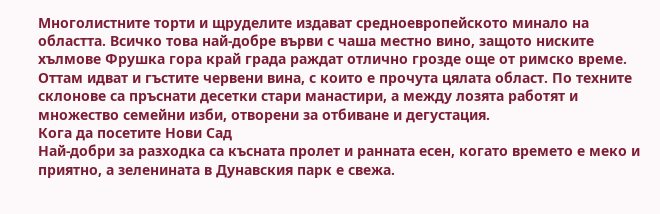Многолистните торти и щруделите издават средноевропейското минало на областта. Всичко това най-добре върви с чаша местно вино, защото ниските хълмове Фрушка гора край града раждат отлично грозде още от римско време. Оттам идват и гъстите червени вина, с които е прочута цялата област. По техните склонове са пръснати десетки стари манастири, а между лозята работят и множество семейни изби, отворени за отбиване и дегустация.
Кога да посетите Нови Сад
Най-добри за разходка са късната пролет и ранната есен, когато времето е меко и приятно, а зеленината в Дунавския парк е свежа.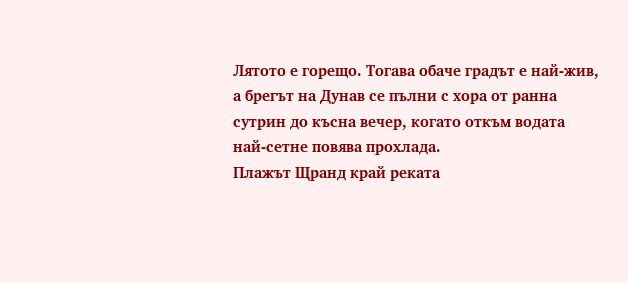Лятото е горещо. Тогава обаче градът е най-жив, а брегът на Дунав се пълни с хора от ранна сутрин до късна вечер, когато откъм водата най-сетне повява прохлада.
Плажът Щранд край реката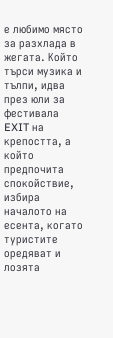е любимо място за разхлада в жегата. Който търси музика и тълпи, идва през юли за фестивала EXIT на крепостта, а който предпочита спокойствие, избира началото на есента, когато туристите оредяват и лозята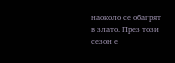наоколо се обагрят в злато. През този сезон е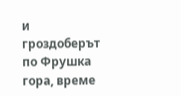и гроздоберът по Фрушка гора, време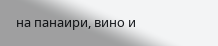на панаири, вино и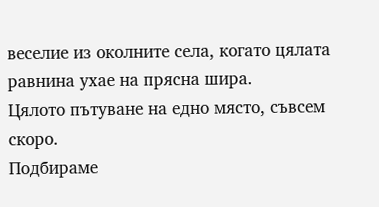веселие из околните села, когато цялата равнина ухае на прясна шира.
Цялото пътуване на едно място, съвсем скоро.
Подбираме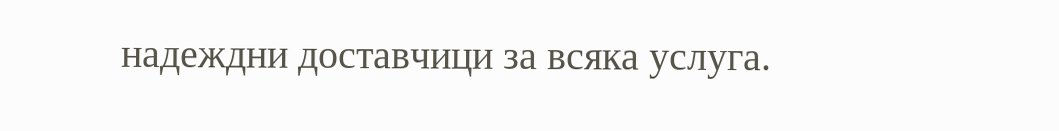надеждни доставчици за всяка услуга.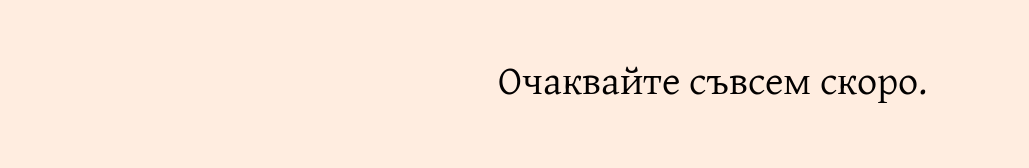Очаквайте съвсем скоро.